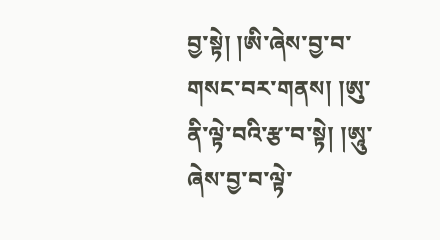བྱ་སྟེ། །ཨི་ཞེས་བྱ་བ་གསང་བར་གནས། །ཨུ་ནི་ལྟེ་བའི་རྩ་བ་སྟེ། །ཨཱུ་ཞེས་བྱ་བ་ལྟེ་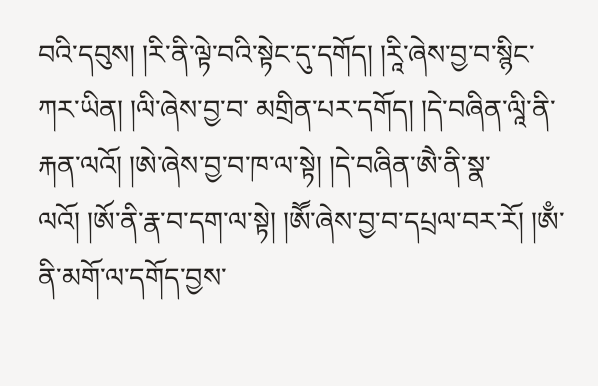བའི་དབུས། །རི་ནི་ལྟེ་བའི་སྟེང་དུ་དགོད། །རཱི་ཞེས་བྱ་བ་སྙིང་ཀར་ཡིན། །ལི་ཞེས་བྱ་བ་ མགྲིན་པར་དགོད། །དེ་བཞིན་ལཱི་ནི་རྐན་ལའོ། །ཨེ་ཞེས་བྱ་བ་ཁ་ལ་སྟེ། །དེ་བཞིན་ཨཻ་ནི་སྣ་ལའོ། །ཨོ་ནི་རྣ་བ་དག་ལ་སྟེ། །ཨཽ་ཞེས་བྱ་བ་དཔྲལ་བར་རོ། །ཨྃ་ནི་མགོ་ལ་དགོད་བྱས་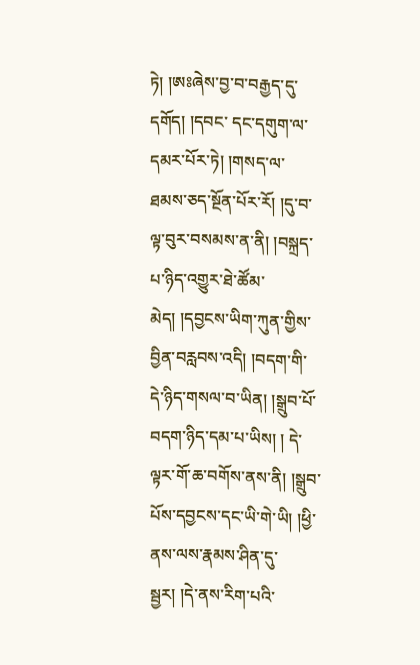ཏེ། །ཨཿཞེས་བྱ་བ་བརྒྱད་དུ་དགོད། །དབང་ དང་དགུག་ལ་དམར་པོར་ཏེ། །གསད་ལ་ཐམས་ཅད་སྔོན་པོར་རོ། །དུ་བ་ལྟ་བུར་བསམས་ན་ནི། །བསྐྲད་པ་ཉིད་འགྱུར་ཐེ་ཚོམ་མེད། །དབྱངས་ཡིག་ཀུན་གྱིས་བྱིན་བརླབས་འདི། །བདག་གི་དེ་ཉིད་གསལ་བ་ཡིན། །སྒྲུབ་པོ་བདག་ཉིད་དམ་པ་ཡིས། ། དེ་ལྟར་གོ་ཆ་བགོས་ནས་ནི། །སྒྲུབ་པོས་དབྱངས་དང་ཡི་གེ་ཡི། །ཕྱི་ནས་ལས་རྣམས་ཤིན་དུ་སྦྱར། །དེ་ནས་རིག་པའི་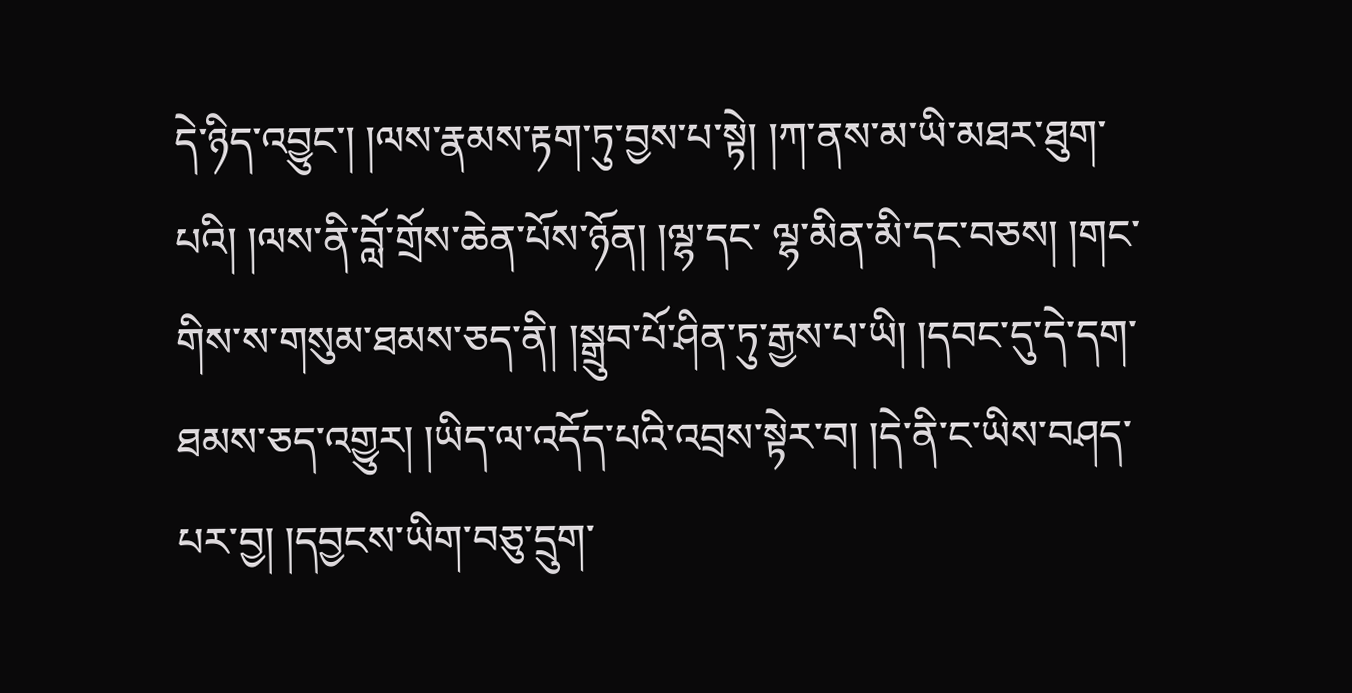དེ་ཉིད་འབྱུང་། །ལས་རྣམས་རྟག་ཏུ་བྱས་པ་སྟེ། །ཀ་ནས་མ་ཡི་མཐར་ཐུག་པའི། །ལས་ནི་བློ་གྲོས་ཆེན་པོས་ཉོན། །ལྷ་དང་ ལྷ་མིན་མི་དང་བཅས། །གང་གིས་ས་གསུམ་ཐམས་ཅད་ནི། །སྒྲུབ་པོ་ཤིན་ཏུ་རྒྱས་པ་ཡི། །དབང་དུ་དེ་དག་ཐམས་ཅད་འགྱུར། །ཡིད་ལ་འདོད་པའི་འབྲས་སྟེར་བ། །དེ་ནི་ང་ཡིས་བཤད་པར་བྱ། །དབྱངས་ཡིག་བཅུ་དྲུག་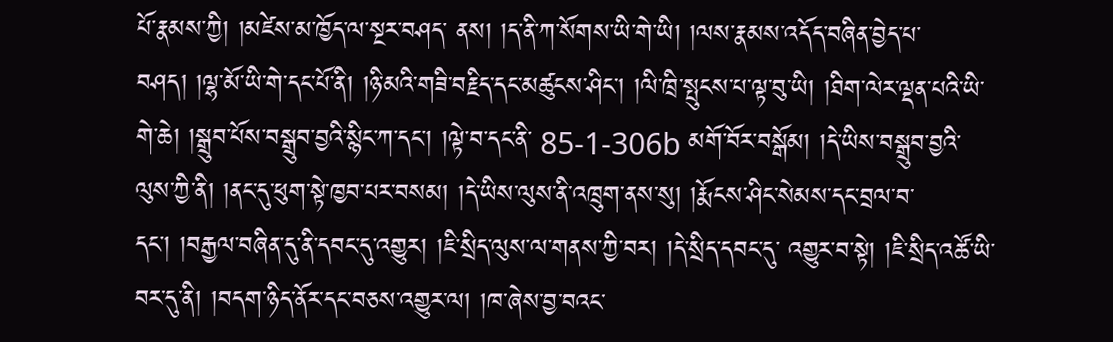པོ་རྣམས་ཀྱི། །མཛེས་མ་ཁྱོད་ལ་སྔར་བཤད་ ནས། །ད་ནི་ཀ་སོགས་ཡི་གེ་ཡི། །ལས་རྣམས་འདོད་བཞིན་བྱེད་པ་བཤད། །ལྷ་མོ་ཡི་གེ་དང་པོ་ནི། །ཉི་མའི་གཟི་བརྗིད་དང་མཚུངས་ཤིང་། །ལི་ཁྲི་སྤུངས་པ་ལྟ་བུ་ཡི། །ཐིག་ལེར་ལྡན་པའི་ཡི་གེ་ཆེ། །སྒྲུབ་པོས་བསྒྲུབ་བྱའི་སྙིང་ཀ་དང་། །ལྟེ་བ་དང་ནི་ 85-1-306b མགོ་བོར་བསྒོམ། །དེ་ཡིས་བསྒྲུབ་བྱའི་ལུས་ཀྱི་ནི། །ནང་དུ་ཕུག་སྟེ་ཁྱབ་པར་བསམ། །དེ་ཡིས་ལུས་ནི་འཁྲུག་ནས་སུ། །རྨོངས་ཤིང་སེམས་དང་བྲལ་བ་དང་། །བརྒྱལ་བཞིན་དུ་ནི་དབང་དུ་འགྱུར། །ཇི་སྲིད་ལུས་ལ་གནས་ཀྱི་བར། །དེ་སྲིད་དབང་དུ་ འགྱུར་བ་སྟེ། །ཇི་སྲིད་འཚོ་ཡི་བར་དུ་ནི། །བདག་ཉིད་ནོར་དང་བཅས་འགྱུར་ལ། །ཁ་ཞེས་བྱ་བའང་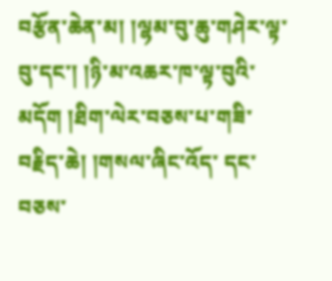བརྩོན་ཆེན་མ། །ལྷམ་བུ་ཆུ་གཤེར་ལྟ་བུ་དང་། །ཉི་མ་འཆར་ཁ་ལྟ་བུའི་མདོག །ཐིག་ལེར་བཅས་པ་གཟི་བརྗིད་ཆེ། །གསལ་ཞིང་འོད་ དང་བཅས་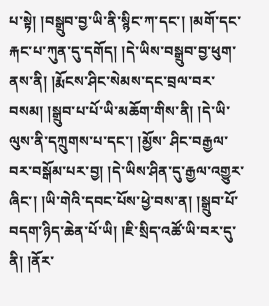པ་སྟེ། །བསྒྲུབ་བྱ་ཡི་ནི་སྙིང་ཀ་དང་། །མགོ་དང་རྐང་པ་ཀུན་དུ་དགོད། །དེ་ཡིས་བསྒྲུབ་བྱ་ཕུག་ནས་ནི། །རྨོངས་ཤིང་སེམས་དང་བྲལ་བར་བསམ། །སྒྲུབ་པ་པོ་ཡི་མཆོག་གིས་ནི། །དེ་ཡི་ལུས་ནི་དཀྲུགས་པ་དང་། །མྱོས་ ཤིང་བརྒྱལ་བར་བསྒོམ་པར་བྱ། །དེ་ཡིས་ཤིན་དུ་རྒྱལ་འགྱུར་ཞིང་། །ཡི་གེའི་དབང་པོས་ཕྱེ་བས་ན། །སྒྲུབ་པོ་བདག་ཉིད་ཆེན་པོ་ཡི། །ཇི་སྲིད་འཚོ་ཡི་བར་དུ་ནི། །ནོར་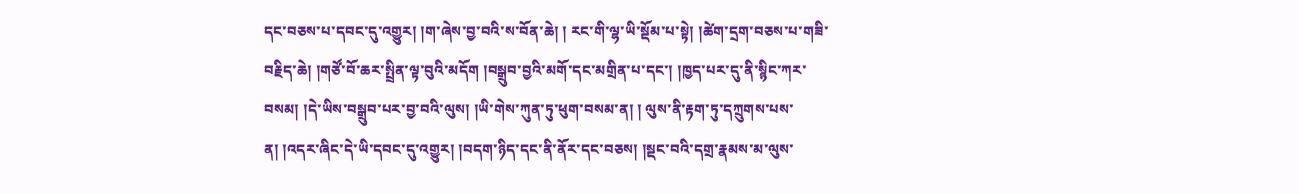དང་བཅས་པ་དབང་དུ་འགྱུར། །ག་ཞེས་བྱ་བའི་ས་བོན་ཆེ། ། རང་གི་ལྷ་ཡི་སྡོམ་པ་སྟེ། །ཚེག་དྲག་བཅས་པ་གཟི་བརྗིད་ཆེ། །གཙོ་བོ་ཆར་སྤྲིན་ལྟ་བུའི་མདོག །བསྒྲུབ་བྱའི་མགོ་དང་མགྲིན་པ་དང་། །ཁྱད་པར་དུ་ནི་སྙིང་ཀར་བསམ། །དེ་ཡིས་བསྒྲུབ་པར་བྱ་བའི་ལུས། །ཡི་གེས་ཀུན་ཏུ་ཕུག་བསམ་ན། ། ལུས་ནི་རྟག་ཏུ་དཀྲུགས་པས་ན། །འདར་ཞིང་དེ་ཡི་དབང་དུ་འགྱུར། །བདག་ཉིད་དང་ནི་ནོར་དང་བཅས། །སྡང་བའི་དགྲ་རྣམས་མ་ལུས་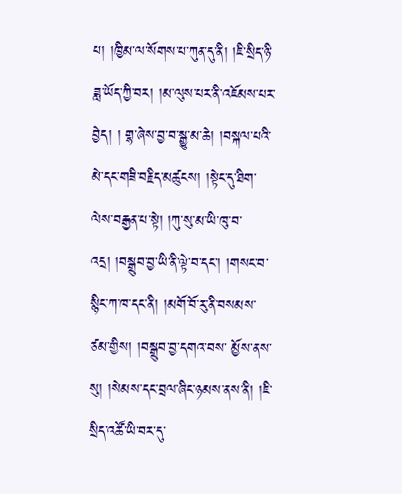པ། །ཁྱིམ་ལ་སོགས་པ་ཀུན་དུ་ནི། །ཇི་སྲིད་ཉི་ཟླ་ཡོད་ཀྱི་བར། །མ་ལུས་པར་ནི་འཇོམས་པར་བྱེད། ། གྷ་ཞེས་བྱ་བ་སྒྱུ་མ་ཆེ། །བསྐལ་པའི་མེ་དང་གཟི་བརྗིད་མཚུངས། །སྟེང་དུ་ཐིག་ལེས་བརྒྱན་པ་སྟེ། །ཀུ་སུ་མ་ཡི་ཁུ་བ་འདྲ། །བསྒྲུབ་བྱ་ཡི་ནི་ལྟེ་བ་དང་། །གསང་བ་སྙིང་ཀ་ཁ་དང་ནི། །མགོ་བོ་རུ་ནི་བསམས་ཙམ་གྱིས། །བསྒྲུབ་བྱ་དགའ་བས་ མྱོས་ནས་སུ། །སེམས་དང་བྲལ་ཞིང་ཉམས་ནས་ནི། །ཇི་སྲིད་འཚོ་ཡི་བར་དུ་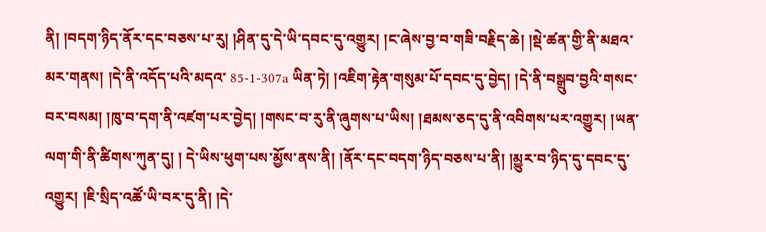ནི། །བདག་ཉིད་ནོར་དང་བཅས་པ་རུ། །ཤིན་དུ་དེ་ཡི་དབང་དུ་འགྱུར། །ང་ཞེས་བྱ་བ་གཟི་བརྗིད་ཆེ། །སྡེ་ཚན་གྱི་ནི་མཐའ་མར་གནས། །དེ་ནི་འདོད་པའི་མདའ་ 85-1-307a ཡིན་ཏེ། །འཇིག་རྟེན་གསུམ་པོ་དབང་དུ་བྱེད། །དེ་ནི་བསྒྲུབ་བྱའི་གསང་བར་བསམ། །ཁུ་བ་དག་ནི་འཛག་པར་བྱེད། །གསང་བ་རུ་ནི་ཞུགས་པ་ཡིས། །ཐམས་ཅད་དུ་ནི་འབིགས་པར་འགྱུར། །ཡན་ལག་གི་ནི་ཚིགས་ཀུན་དུ། ། དེ་ཡིས་ཕུག་པས་མྱོས་ནས་ནི། །ནོར་དང་བདག་ཉིད་བཅས་པ་ནི། །མྱུར་བ་ཉིད་དུ་དབང་དུ་འགྱུར། །ཇི་སྲིད་འཚོ་ཡི་བར་དུ་ནི། །དེ་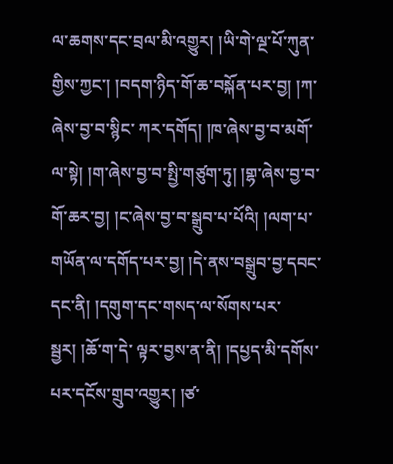ལ་ཆགས་དང་བྲལ་མི་འགྱུར། །ཡི་གེ་ལྔ་པོ་ཀུན་གྱིས་ཀྱང་། །བདག་ཉིད་གོ་ཆ་བསྐོན་པར་བྱ། །ཀ་ཞེས་བྱ་བ་སྙིང་ ཀར་དགོད། །ཁ་ཞེས་བྱ་བ་མགོ་ལ་སྟེ། །ག་ཞེས་བྱ་བ་སྤྱི་གཙུག་ཏུ། །གྷ་ཞེས་བྱ་བ་གོ་ཆར་བྱ། །ང་ཞེས་བྱ་བ་སྒྲུབ་པ་པོའི། །ལག་པ་གཡོན་ལ་དགོད་པར་བྱ། །དེ་ནས་བསྒྲུབ་བྱ་དབང་དང་ནི། །དགུག་དང་གསད་ལ་སོགས་པར་སྦྱར། །ཆོ་ག་དེ་ ལྟར་བྱས་ན་ནི། །དཔྱད་མི་དགོས་པར་དངོས་གྲུབ་འགྱུར། །ཙ་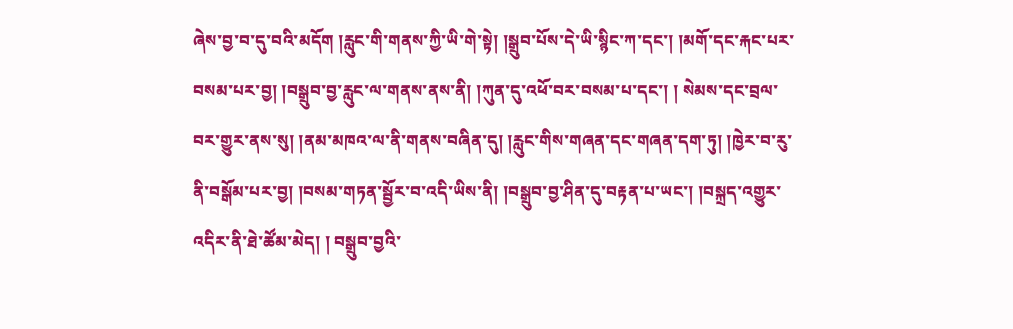ཞེས་བྱ་བ་དུ་བའི་མདོག །རླུང་གི་གནས་ཀྱི་ཡི་གེ་སྟེ། །སྒྲུབ་པོས་དེ་ཡི་སྙིང་ཀ་དང་། །མགོ་དང་རྐང་པར་བསམ་པར་བྱ། །བསྒྲུབ་བྱ་རླུང་ལ་གནས་ནས་ནི། །ཀུན་དུ་འཕོ་བར་བསམ་པ་དང་། ། སེམས་དང་བྲལ་བར་གྱུར་ནས་སུ། །ནམ་མཁའ་ལ་ནི་གནས་བཞིན་དུ། །རླུང་གིས་གཞན་དང་གཞན་དག་ཏུ། །ཁྱེར་བ་རུ་ནི་བསྒོམ་པར་བྱ། །བསམ་གཏན་སྦྱོར་བ་འདི་ཡིས་ནི། །བསྒྲུབ་བྱ་ཤིན་དུ་བརྟན་པ་ཡང་། །བསྐྲད་འགྱུར་འདིར་ནི་ཐེ་ཚོམ་མེད། ། བསྒྲུབ་བྱའི་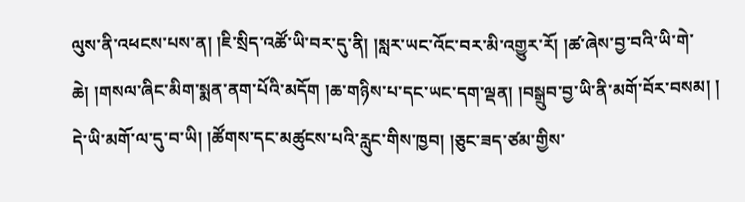ལུས་ནི་འཕངས་པས་ན། །ཇི་སྲིད་འཚོ་ཡི་བར་དུ་ནི། །སླར་ཡང་འོང་བར་མི་འགྱུར་རོ། །ཚ་ཞེས་བྱ་བའི་ཡི་གེ་ཆེ། །གསལ་ཞིང་མིག་སྨན་ནག་པོའི་མདོག །ཆ་གཉིས་པ་དང་ཡང་དག་ལྡན། །བསྒྲུབ་བྱ་ཡི་ནི་མགོ་བོར་བསམ། ། དེ་ཡི་མགོ་ལ་དུ་བ་ཡི། །ཚོགས་དང་མཚུངས་པའི་རླུང་གིས་ཁྱབ། །ཅུང་ཟད་ཙམ་གྱིས་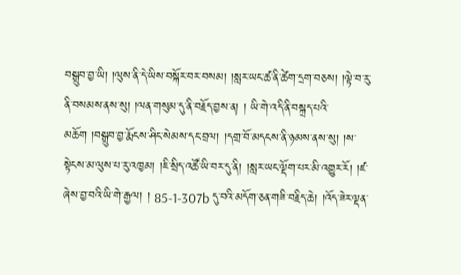བསྒྲུབ་བྱ་ཡི། །ལུས་ནི་དེ་ཡིས་བསྐོར་བར་བསམ། །སླར་ཡང་ཚ་ནི་ཚེག་དྲག་བཅས། །ལྟེ་བ་རུ་ནི་བསམས་ནས་སུ། །ལན་གསུམ་དུ་ནི་བརྗོད་བྱས་ན། ། ཡི་གེ་འདི་ནི་བསྐྲད་པའི་མཆོག །བསྒྲུབ་བྱ་རྨོངས་ཤིང་སེམས་དང་བྲལ། །དགྲ་བོ་མདངས་ནི་ཉམས་ནས་སུ། །ས་སྟེངས་མ་ལུས་པ་རུ་འཁྱམ། །ཇི་སྲིད་འཚོ་ཡི་བར་དུ་ནི། །སླར་ཡང་ལྡོག་པར་མི་འགྱུར་རོ། །ཛ་ཞེས་བྱ་བའི་ཡི་གེ་རྒྱལ། ། 85-1-307b དུ་བའི་མདོག་ཅན་གཟི་བརྗིད་ཆེ། །འོད་ཟེར་ལྡན་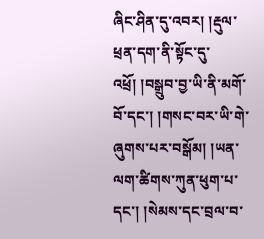ཞིང་ཤིན་དུ་འབར། །རྡུལ་ཕྲན་དག་ནི་སྟོང་དུ་འཕྲོ། །བསྒྲུབ་བྱ་ཡི་ནི་མགོ་བོ་དང་། །གསང་བར་ཡི་གེ་ཞུགས་པར་བསྒོམ། །ཡན་ལག་ཚིགས་ཀུན་ཕུག་པ་དང་། །སེམས་དང་བྲལ་བ་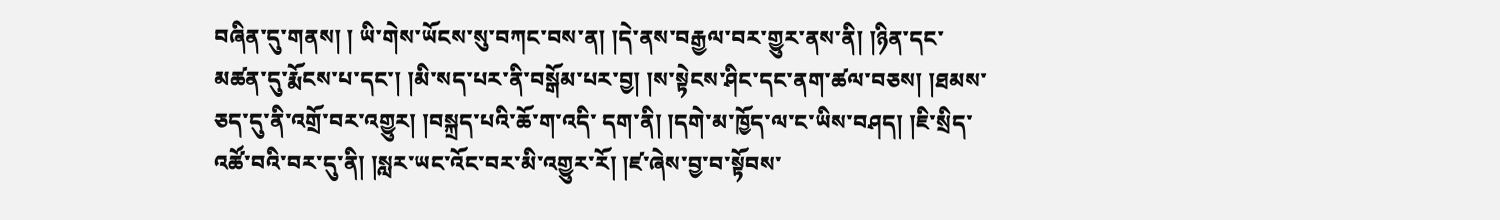བཞིན་དུ་གནས། ། ཡི་གེས་ཡོངས་སུ་བཀང་བས་ན། །དེ་ནས་བརྒྱལ་བར་གྱུར་ནས་ནི། །ཉིན་དང་མཚན་དུ་རྨོངས་པ་དང་། །མི་སད་པར་ནི་བསྒོམ་པར་བྱ། །ས་སྟེངས་ཤིང་དང་ནག་ཚལ་བཅས། །ཐམས་ཅད་དུ་ནི་འགྲོ་བར་འགྱུར། །བསྐྲད་པའི་ཆོ་ག་འདི་ དག་ནི། །དགེ་མ་ཁྱོད་ལ་ང་ཡིས་བཤད། །ཇི་སྲིད་འཚོ་བའི་བར་དུ་ནི། །སླར་ཡང་འོང་བར་མི་འགྱུར་རོ། །ཛ་ཞེས་བྱ་བ་སྟོབས་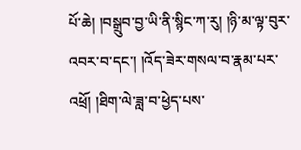པོ་ཆེ། །བསྒྲུབ་བྱ་ཡི་ནི་སྙིང་ཀ་རུ། །ཉི་མ་ལྟ་བུར་འབར་བ་དང་། །འོད་ཟེར་གསལ་བ་རྣམ་པར་ འཕྲོ། །ཐིག་ལེ་ཟླ་བ་ཕྱེད་པས་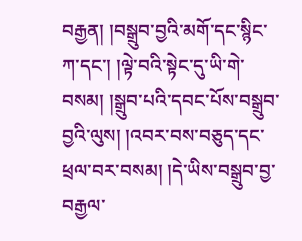བརྒྱན། །བསྒྲུབ་བྱའི་མགོ་དང་སྙིང་ཀ་དང་། །ལྟེ་བའི་སྟེང་དུ་ཡི་གེ་བསམ། །སྒྲུབ་པའི་དབང་པོས་བསྒྲུབ་བྱའི་ལུས། །འབར་བས་བཅུད་དང་ཕྲལ་བར་བསམ། །དེ་ཡིས་བསྒྲུབ་བྱ་བརྒྱལ་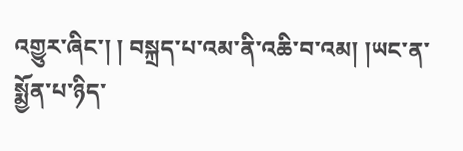འགྱུར་ཞིང་། ། བསྐྲད་པ་འམ་ནི་འཆི་བ་འམ། །ཡང་ན་སྨྱོན་པ་ཉིད་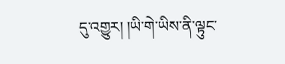དུ་འགྱུར། །ཡི་གེ་ཡིས་ནི་ལྟུང་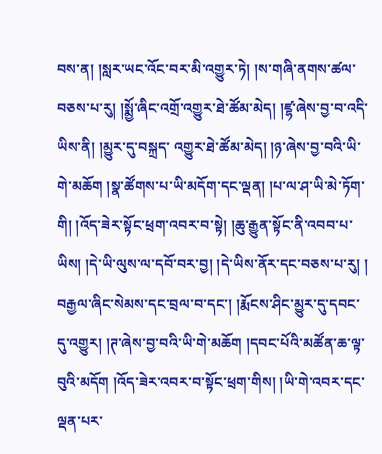བས་ན། །སླར་ཡང་འོང་བར་མི་འགྱུར་ཏེ། །ས་གཞི་ནགས་ཚལ་བཅས་པ་རུ། །སྨྱོ་ཞིང་འགྲོ་འགྱུར་ཐེ་ཚོམ་མེད། །ཛྷ་ཞེས་བྱ་བ་འདི་ཡིས་ནི། །མྱུར་དུ་བསྐྲད་ འགྱུར་ཐེ་ཚོམ་མེད། །ཉ་ཞེས་བྱ་བའི་ཡི་གེ་མཆོག །སྣ་ཚོགས་པ་ཡི་མདོག་དང་ལྡན། །པ་ལ་ཤ་ཡི་མེ་ཏོག་གི། །འོད་ཟེར་སྟོང་ཕྲག་འབར་བ་སྟེ། །ཆུ་རྒྱུན་སྟོང་ནི་འབབ་པ་ཡིས། །དེ་ཡི་ལུས་ལ་དབོ་བར་བྱ། །དེ་ཡིས་ནོར་དང་བཅས་པ་རུ། ། བརྒྱལ་ཞིང་སེམས་དང་བྲལ་བ་དང་། །རྨོངས་ཤིང་མྱུར་དུ་དབང་དུ་འགྱུར། །ཊ་ཞེས་བྱ་བའི་ཡི་གེ་མཆོག །དབང་པོའི་མཚོན་ཆ་ལྟ་བུའི་མདོག །འོད་ཟེར་འབར་བ་སྟོང་ཕྲག་གིས། །ཡི་གེ་འབར་དང་ལྡན་པར་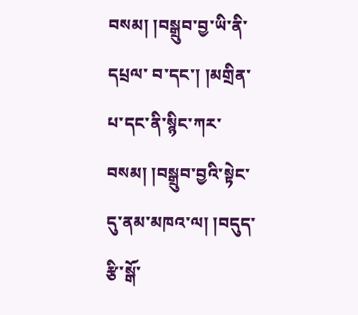བསམ། །བསྒྲུབ་བྱ་ཡི་ནི་དཔྲལ་ བ་དང་། །མགྲིན་པ་དང་ནི་སྙིང་ཀར་བསམ། །བསྒྲུབ་བྱའི་སྟེང་དུ་ནམ་མཁའ་ལ། །བདུད་རྩི་སྒོ་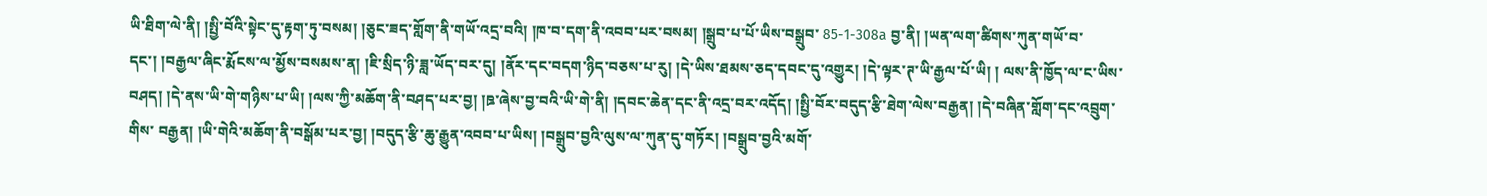ཡི་ཐིག་ལེ་ནི། །སྤྱི་བོའི་སྟེང་དུ་རྟག་ཏུ་བསམ། །ཅུང་ཟད་གློག་ནི་གཡོ་འདྲ་བའི། །ཁ་བ་དག་ནི་འབབ་པར་བསམ། །སྒྲུབ་པ་པོ་ཡིས་བསྒྲུབ་ 85-1-308a བྱ་ནི། །ཡན་ལག་ཚིགས་ཀུན་གཡོ་བ་དང་། །བརྒྱལ་ཞིང་རྨོངས་ལ་མྱོས་བསམས་ན། །ཇི་སྲིད་ཉི་ཟླ་ཡོད་བར་དུ། །ནོར་དང་བདག་ཉིད་བཅས་པ་རུ། །དེ་ཡིས་ཐམས་ཅད་དབང་དུ་འགྱུར། །དེ་ལྟར་ཊ་ཡི་རྒྱལ་པོ་ཡི། ། ལས་ནི་ཁྱོད་ལ་ང་ཡིས་བཤད། །དེ་ནས་ཡི་གེ་གཉིས་པ་ཡི། །ལས་ཀྱི་མཆོག་ནི་བཤད་པར་བྱ། །ཋ་ཞེས་བྱ་བའི་ཡི་གེ་ནི། །དབང་ཆེན་དང་ནི་འདྲ་བར་འདོད། །སྤྱི་བོར་བདུད་རྩི་ཐེག་ལེས་བརྒྱན། །དེ་བཞིན་གློག་དང་འབྲུག་གིས་ བརྒྱན། །ཡི་གེའི་མཆོག་ནི་བསྒོམ་པར་བྱ། །བདུད་རྩི་ཆུ་རྒྱུན་འབབ་པ་ཡིས། །བསྒྲུབ་བྱའི་ལུས་ལ་ཀུན་དུ་གཏོར། །བསྒྲུབ་བྱའི་མགོ་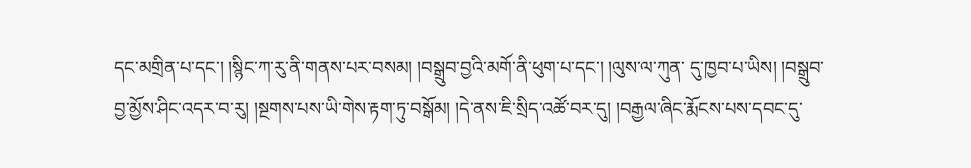དང་མགྲིན་པ་དང་། །སྙིང་ཀ་རུ་ནི་གནས་པར་བསམ། །བསྒྲུབ་བྱའི་མགོ་ནི་ཕུག་པ་དང་། །ལུས་ལ་ཀུན་ དུ་ཁྱབ་པ་ཡིས། །བསྒྲུབ་བྱ་མྱོས་ཤིང་འདར་བ་རུ། །སྔགས་པས་ཡི་གེས་རྟག་ཏུ་བསྒོམ། །དེ་ནས་ཇི་སྲིད་འཚོ་བར་དུ། །བརྒྱལ་ཞིང་རྨོངས་པས་དབང་དུ་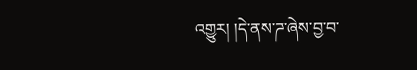འགྱུར། །དེ་ནས་ཌ་ཞེས་བྱ་བ་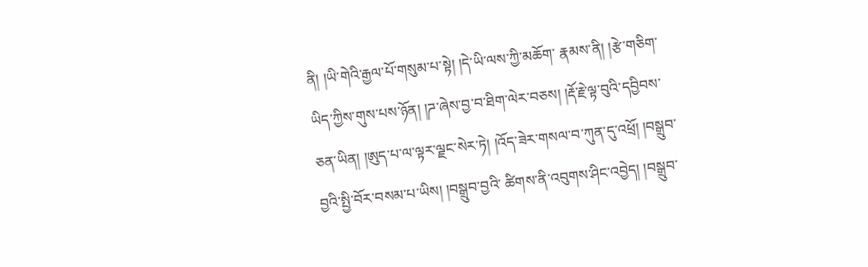ནི། །ཡི་གེའི་རྒྱལ་པོ་གསུམ་པ་སྟེ། །དེ་ཡི་ལས་ཀྱི་མཆོག་ རྣམས་ནི། །རྩེ་གཅིག་ཡིད་ཀྱིས་གུས་པས་ཉོན། །ཌ་ཞེས་བྱ་བ་ཐིག་ལེར་བཅས། །རྡོ་རྗེ་ལྟ་བུའི་དབྱིབས་ཅན་ཡིན། །ཨུད་པ་ལ་ལྟར་ལྗང་སེར་ཏེ། །འོད་ཟེར་གསལ་བ་ཀུན་དུ་འཕྲོ། །བསྒྲུབ་བྱའི་སྤྱི་བོར་བསམ་པ་ཡིས། །བསྒྲུབ་བྱའི་ ཚིགས་ནི་འབུགས་ཤིང་འབྱེད། །བསྒྲུབ་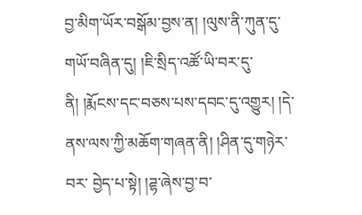བྱ་མིག་ཡོར་བསྒོམ་བྱས་ན། །ལུས་ནི་ཀུན་དུ་གཡོ་བཞིན་དུ། །ཇི་སྲིད་འཚོ་ཡི་བར་དུ་ནི། །རྨོངས་དང་བཅས་པས་དབང་དུ་འགྱུར། །དེ་ནས་ལས་ཀྱི་མཆོག་གཞན་ནི། །ཤིན་དུ་གཉེར་བར་ བྱེད་པ་སྟེ། །ཌྷ་ཞེས་བྱ་བ་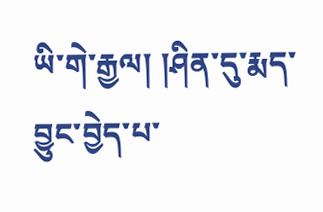ཡི་གེ་རྒྱལ། །ཤིན་དུ་རྨད་བྱུང་བྱེད་པ་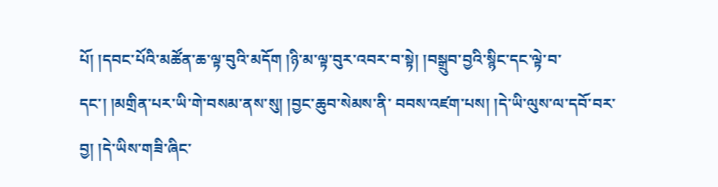པོ། །དབང་པོའི་མཚོན་ཆ་ལྟ་བུའི་མདོག །ཉི་མ་ལྟ་བུར་འབར་བ་སྟེ། །བསྒྲུབ་བྱའི་སྙིང་དང་ལྟེ་བ་དང་། །མགྲིན་པར་ཡི་གེ་བསམ་ནས་སུ། །བྱང་ཆུབ་སེམས་ནི་ བབས་འཛག་པས། །དེ་ཡི་ལུས་ལ་དབོ་བར་བྱ། །དེ་ཡིས་གཟི་ཞིང་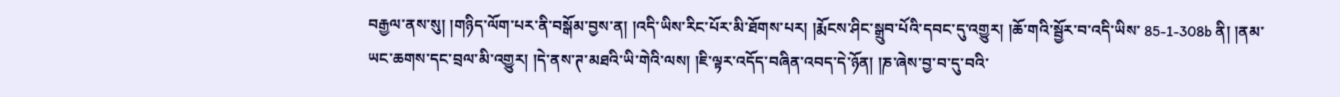བརྒྱལ་ནས་སུ། །གཉིད་ལོག་པར་ནི་བསྒོམ་བྱས་ན། །འདི་ཡིས་རིང་པོར་མི་ཐོགས་པར། །རྨོངས་ཤིང་སྒྲུབ་པོའི་དབང་དུ་འགྱུར། །ཆོ་གའི་སྦྱོར་བ་འདི་ཡིས་ 85-1-308b ནི། །ནམ་ཡང་ཆགས་དང་བྲལ་མི་འགྱུར། །དེ་ནས་ཊ་མཐའི་ཡི་གེའི་ལས། །ཇི་ལྟར་འདོད་བཞིན་འབད་དེ་ཉོན། །ཎ་ཞེས་བྱ་བ་དུ་བའི་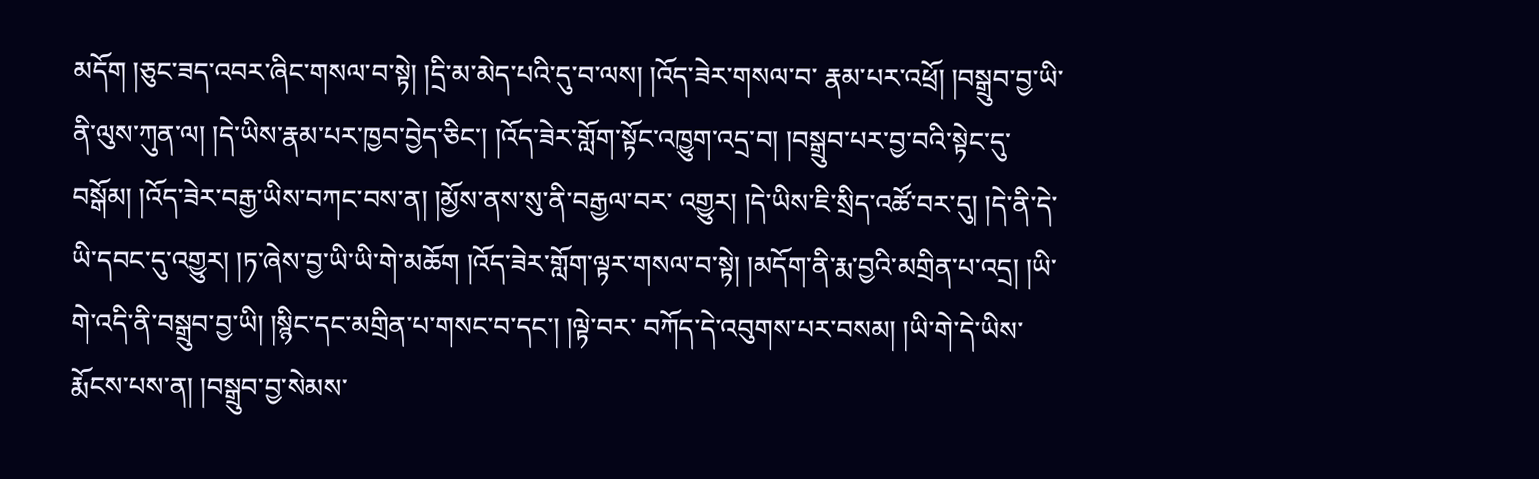མདོག །ཅུང་ཟད་འབར་ཞིང་གསལ་བ་སྟེ། །དྲི་མ་མེད་པའི་དུ་བ་ལས། །འོད་ཟེར་གསལ་བ་ རྣམ་པར་འཕྲོ། །བསྒྲུབ་བྱ་ཡི་ནི་ལུས་ཀུན་ལ། །དེ་ཡིས་རྣམ་པར་ཁྱབ་བྱེད་ཅིང་། །འོད་ཟེར་གློག་སྟོང་འཁྱུག་འདྲ་བ། །བསྒྲུབ་པར་བྱ་བའི་སྟེང་དུ་བསྒོམ། །འོད་ཟེར་བརྒྱ་ཡིས་བཀང་བས་ན། །མྱོས་ནས་སུ་ནི་བརྒྱལ་བར་ འགྱུར། །དེ་ཡིས་ཇི་སྲིད་འཚོ་བར་དུ། །དེ་ནི་དེ་ཡི་དབང་དུ་འགྱུར། །ཏ་ཞེས་བྱ་ཡི་ཡི་གེ་མཆོག །འོད་ཟེར་གློག་ལྟར་གསལ་བ་སྟེ། །མདོག་ནི་རྨ་བྱའི་མགྲིན་པ་འདྲ། །ཡི་གེ་འདི་ནི་བསྒྲུབ་བྱ་ཡི། །སྙིང་དང་མགྲིན་པ་གསང་བ་དང་། །ལྟེ་བར་ བཀོད་དེ་འབུགས་པར་བསམ། །ཡི་གེ་དེ་ཡིས་རྨོངས་པས་ན། །བསྒྲུབ་བྱ་སེམས་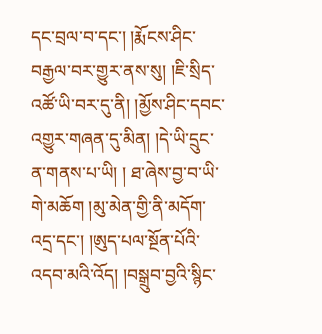དང་བྲལ་བ་དང་། །རྨོངས་ཤིང་བརྒྱལ་བར་གྱུར་ནས་སུ། །ཇི་སྲིད་འཚོ་ཡི་བར་དུ་ནི། །མྱོས་ཤིང་དབང་འགྱུར་གཞན་དུ་མིན། །དེ་ཡི་དྲུང་ན་གནས་པ་ཡི། ། ཐ་ཞེས་བྱ་བ་ཡི་གེ་མཆོག །མུ་མེན་གྱི་ནི་མདོག་འདྲ་དང་། །ཨུད་པལ་སྔོན་པོའི་འདབ་མའི་འོད། །བསྒྲུབ་བྱའི་སྙིང་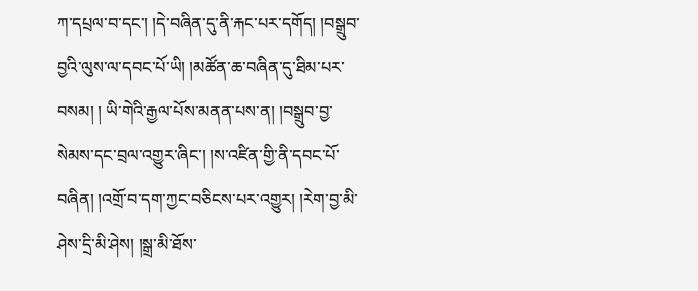ཀ་དཔྲལ་བ་དང་། །དེ་བཞིན་དུ་ནི་རྐང་པར་དགོད། །བསྒྲུབ་བྱའི་ལུས་ལ་དབང་པོ་ཡི། །མཚོན་ཆ་བཞིན་དུ་ཐིམ་པར་བསམ། ། ཡི་གེའི་རྒྱལ་པོས་མནན་པས་ན། །བསྒྲུབ་བྱ་སེམས་དང་བྲལ་འགྱུར་ཞིང་། །ས་འཛིན་གྱི་ནི་དབང་པོ་བཞིན། །འགྲོ་བ་དག་ཀྱང་བཅིངས་པར་འགྱུར། །རེག་བྱ་མི་ཤེས་དྲི་མི་ཤེས། །སྒྲ་མི་ཐོས་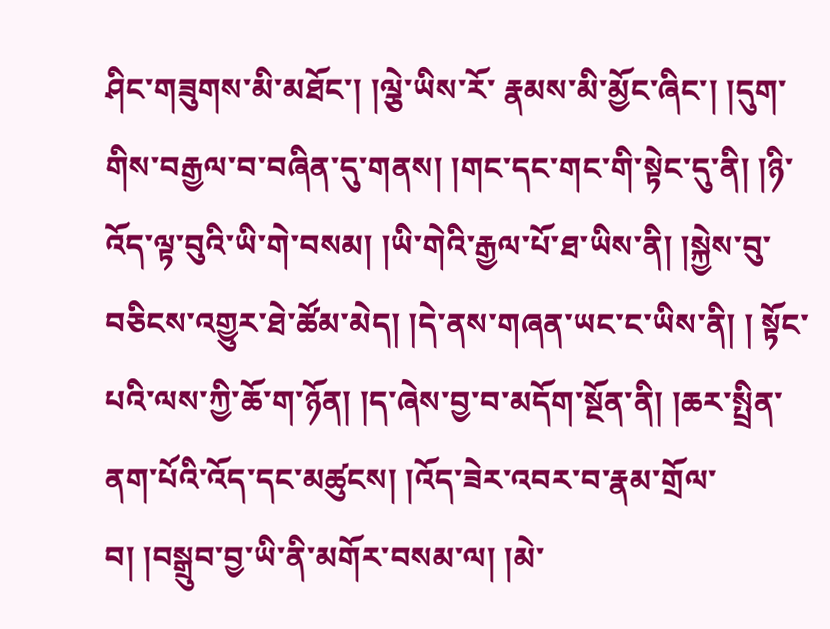ཤིང་གཟུགས་མི་མཐོང་། །ལྕེ་ཡིས་རོ་ རྣམས་མི་མྱོང་ཞིང་། །དུག་གིས་བརྒྱལ་བ་བཞིན་དུ་གནས། །གང་དང་གང་གི་སྟེང་དུ་ནི། །ཉི་འོད་ལྟ་བུའི་ཡི་གེ་བསམ། །ཡི་གེའི་རྒྱལ་པོ་ཐ་ཡིས་ནི། །སྐྱེས་བུ་བཅིངས་འགྱུར་ཐེ་ཚོམ་མེད། །དེ་ནས་གཞན་ཡང་ང་ཡིས་ནི། ། སྟོང་པའི་ལས་ཀྱི་ཆོ་ག་ཉོན། །ད་ཞེས་བྱ་བ་མདོག་སྔོན་ནི། །ཆར་སྤྲིན་ནག་པོའི་འོད་དང་མཚུངས། །འོད་ཟེར་འབར་བ་རྣམ་གྲོལ་བ། །བསྒྲུབ་བྱ་ཡི་ནི་མགོར་བསམ་ལ། །མེ་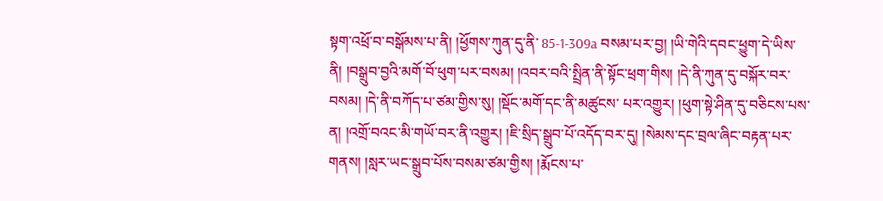སྟག་འཕྲོ་བ་བསྒོམས་པ་ནི། །ཕྱོགས་ཀུན་དུ་ནི་ 85-1-309a བསམ་པར་བྱ། །ཡི་གེའི་དབང་ཕྱུག་དེ་ཡིས་ནི། །བསྒྲུབ་བྱའི་མགོ་བོ་ཕུག་པར་བསམ། །འབར་བའི་སྤྲིན་ནི་སྟོང་ཕྲག་གིས། །དེ་ནི་ཀུན་དུ་བསྐོར་བར་བསམ། །དེ་ནི་བཀོད་པ་ཙམ་གྱིས་སུ། །སྡོང་མགོ་དང་ནི་མཚུངས་ པར་འགྱུར། །ཕུག་སྟེ་ཤིན་དུ་བཅིངས་པས་ན། །འགྲོ་བའང་མི་གཡོ་བར་ནི་འགྱུར། །ཇི་སྲིད་སྒྲུབ་པོ་འདོད་བར་དུ། །སེམས་དང་བྲལ་ཞིང་བརྟན་པར་གནས། །སླར་ཡང་སྒྲུབ་པོས་བསམ་ཙམ་གྱིས། །རྨོངས་པ་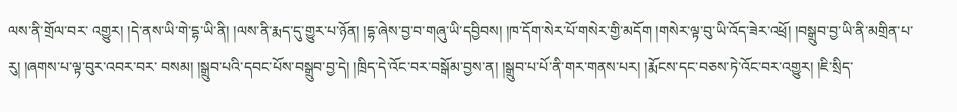ལས་ནི་གྲོལ་བར་ འགྱུར། །དེ་ནས་ཡི་གེ་དྷ་ཡི་ནི། །ལས་ནི་རྨད་དུ་གྱུར་པ་ཉོན། །དྷ་ཞེས་བྱ་བ་གཞུ་ཡི་དབྱིབས། །ཁ་དོག་སེར་པོ་གསེར་གྱི་མདོག །གསེར་ལྟ་བུ་ཡི་འོད་ཟེར་འཕྲོ། །བསྒྲུབ་བྱ་ཡི་ནི་མགྲིན་པ་རུ། །ཞགས་པ་ལྟ་བུར་འབར་བར་ བསམ། །སྒྲུབ་པའི་དབང་པོས་བསྒྲུབ་བྱ་དེ། །ཁྲིད་དེ་འོང་བར་བསྒོམ་བྱས་ན། །སྒྲུབ་པ་པོ་ནི་གར་གནས་པར། །རྨོངས་དང་བཅས་ཏེ་འོང་བར་འགྱུར། །ཇི་སྲིད་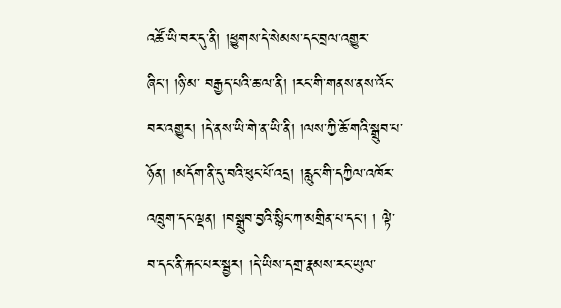འཚོ་ཡི་བར་དུ་ནི། །ཕྱུགས་དེ་སེམས་དང་བྲལ་འགྱུར་ཞིང་། །ཉི་མ་ བརྒྱད་པའི་ཆ་ལ་ནི། །རང་གི་གནས་ནས་འོང་བར་འགྱུར། །དེ་ནས་ཡི་གེ་ན་ཡི་ནི། །ལས་ཀྱི་ཆོ་གའི་སྒྲུབ་པ་ཉོན། །མདོག་ནི་དུ་བའི་ཕུང་པོ་འདྲ། །རླུང་གི་དཀྱིལ་འཁོར་འཁྲུག་དང་ལྡན། །བསྒྲུབ་བྱའི་སྙིང་ཀ་མགྲིན་པ་དང་། ། ལྟེ་བ་དང་ནི་རྐང་པར་སྦྱར། །དེ་ཡིས་དགྲ་རྣམས་རང་ཡུལ་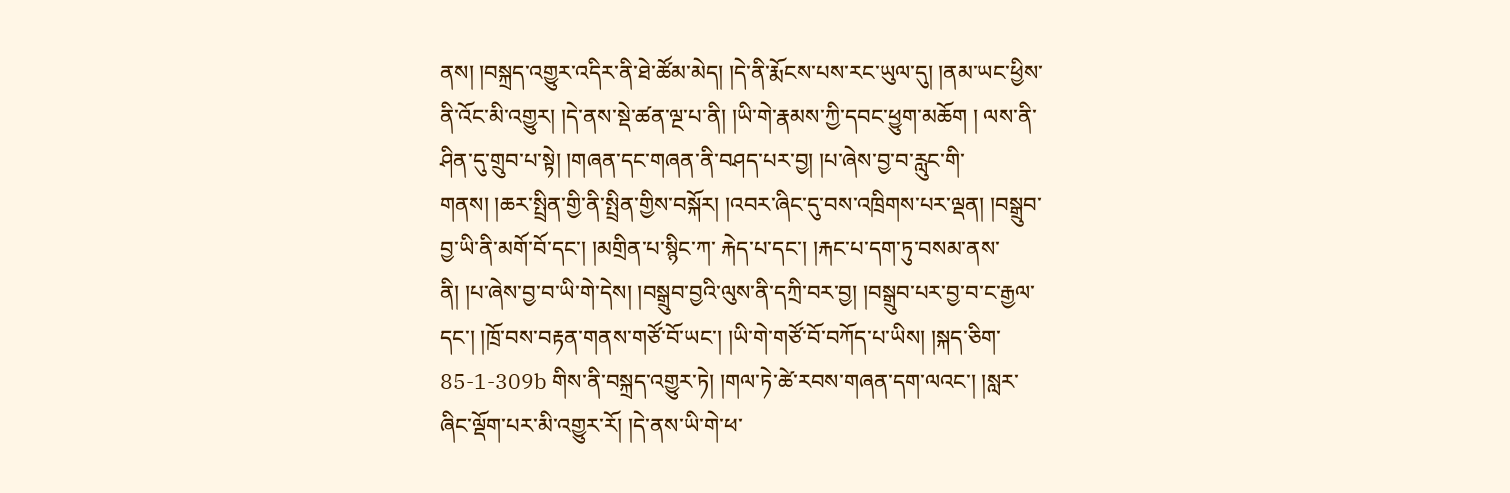ནས། །བསྐྲད་འགྱུར་འདིར་ནི་ཐེ་ཚོམ་མེད། །དེ་ནི་རྨོངས་པས་རང་ཡུལ་དུ། །ནམ་ཡང་ཕྱིས་ནི་འོང་མི་འགྱུར། །དེ་ནས་སྡེ་ཚན་ལྔ་པ་ནི། །ཡི་གེ་རྣམས་ཀྱི་དབང་ཕྱུག་མཆོག ། ལས་ནི་ཤིན་དུ་གྲུབ་པ་སྟེ། །གཞན་དང་གཞན་ནི་བཤད་པར་བྱ། །པ་ཞེས་བྱ་བ་རླུང་གི་གནས། །ཆར་སྤྲིན་གྱི་ནི་སྤྲིན་གྱིས་བསྐོར། །འབར་ཞིང་དུ་བས་འཁྲིགས་པར་ལྡན། །བསྒྲུབ་བྱ་ཡི་ནི་མགོ་བོ་དང་། །མགྲིན་པ་སྙིང་ཀ་ རྐེད་པ་དང་། །རྐང་པ་དག་ཏུ་བསམ་ནས་ནི། །པ་ཞེས་བྱ་བ་ཡི་གེ་དེས། །བསྒྲུབ་བྱའི་ལུས་ནི་དཀྲི་བར་བྱ། །བསྒྲུབ་པར་བྱ་བ་ང་རྒྱལ་དང་། །ཁྲོ་བས་བརྟན་གནས་གཙོ་བོ་ཡང་། །ཡི་གེ་གཙོ་བོ་བཀོད་པ་ཡིས། །སྐད་ཅིག་ 85-1-309b གིས་ནི་བསྐྲད་འགྱུར་ཏེ། །གལ་ཏེ་ཚེ་རབས་གཞན་དག་ལའང་། །སླར་ཞིང་ལྡོག་པར་མི་འགྱུར་རོ། །དེ་ནས་ཡི་གེ་ཕ་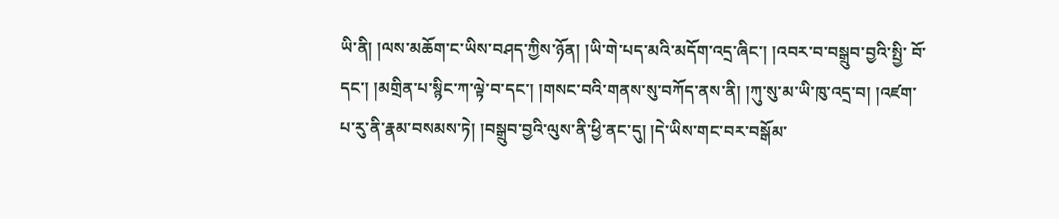ཡི་ནི། །ལས་མཆོག་ང་ཡིས་བཤད་ཀྱིས་ཉོན། །ཡི་གེ་པད་མའི་མདོག་འདྲ་ཞིང་། །འབར་བ་བསྒྲུབ་བྱའི་སྤྱི་ བོ་དང་། །མགྲིན་པ་སྙིང་ཀ་ལྟེ་བ་དང་། །གསང་བའི་གནས་སུ་བཀོད་ནས་ནི། །ཀུ་སུ་མ་ཡི་ཁུ་འདྲ་བ། །འཛག་པ་རུ་ནི་རྣམ་བསམས་ཏེ། །བསྒྲུབ་བྱའི་ལུས་ནི་ཕྱི་ནང་དུ། །དེ་ཡིས་གང་བར་བསྒོམ་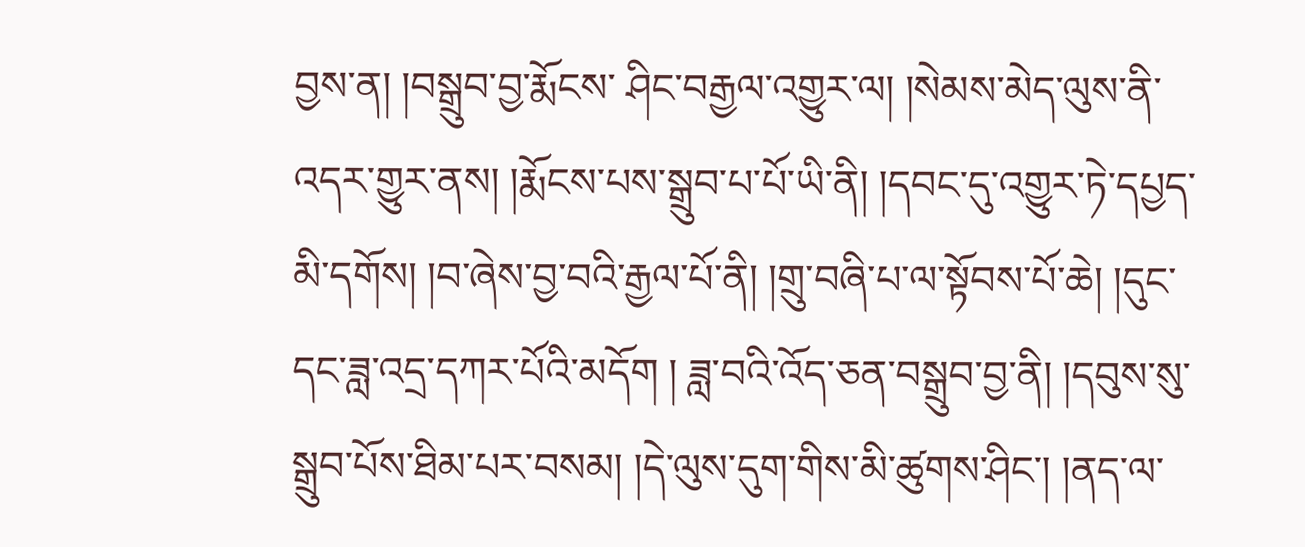བྱས་ན། །བསྒྲུབ་བྱ་རྨོངས་ ཤིང་བརྒྱལ་འགྱུར་ལ། །སེམས་མེད་ལུས་ནི་འདར་གྱུར་ནས། །རྨོངས་པས་སྒྲུབ་པ་པོ་ཡི་ནི། །དབང་དུ་འགྱུར་ཏེ་དཔྱད་མི་དགོས། །བ་ཞེས་བྱ་བའི་རྒྱལ་པོ་ནི། །གྲུ་བཞི་པ་ལ་སྟོབས་པོ་ཆེ། །དུང་དང་ཟླ་འདྲ་དཀར་པོའི་མདོག ། ཟླ་བའི་འོད་ཅན་བསྒྲུབ་བྱ་ནི། །དབུས་སུ་སྒྲུབ་པོས་ཐིམ་པར་བསམ། །དེ་ལུས་དུག་གིས་མི་ཚུགས་ཤིང་། །ནད་ལ་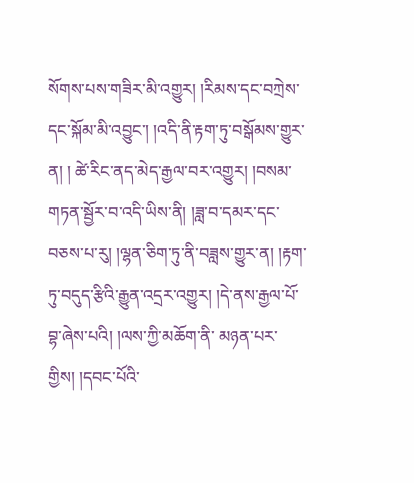སོགས་པས་གཟིར་མི་འགྱུར། །རིམས་དང་བཀྲེས་དང་སྐོམ་མི་འབྱུང་། །འདི་ནི་རྟག་ཏུ་བསྒོམས་གྱུར་ན། ། ཚེ་རིང་ནད་མེད་རྒྱལ་བར་འགྱུར། །བསམ་གཏན་སྦྱོར་བ་འདི་ཡིས་ནི། །ཟླ་བ་དམར་དང་བཅས་པ་རུ། །ལྷན་ཅིག་ཏུ་ནི་བཟླས་གྱུར་ན། །རྟག་ཏུ་བདུད་རྩིའི་རྒྱུན་འདྲར་འགྱུར། །དེ་ནས་རྒྱལ་པོ་བྷ་ཞེས་པའི། །ལས་ཀྱི་མཆོག་ནི་ མཉན་པར་གྱིས། །དབང་པོའི་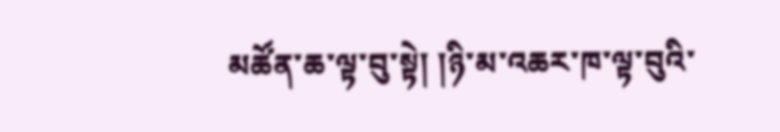མཚོན་ཆ་ལྟ་བུ་སྟེ། །ཉི་མ་འཆར་ཁ་ལྟ་བུའི་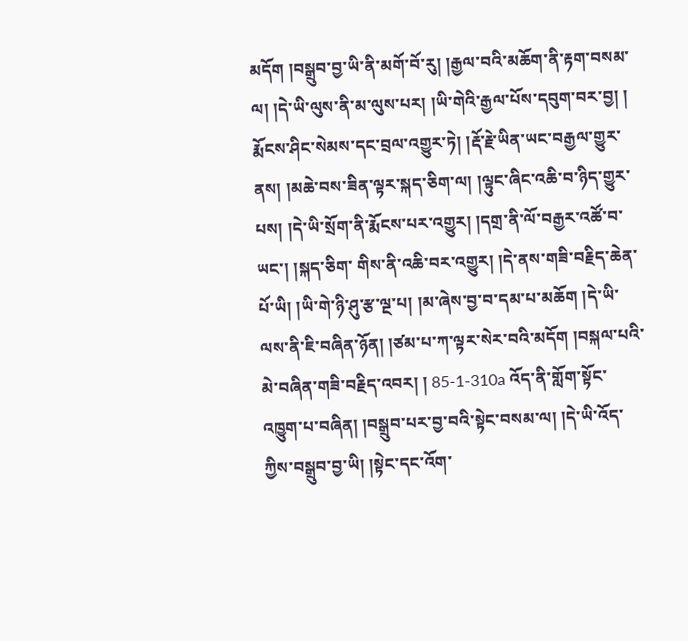མདོག །བསྒྲུབ་བྱ་ཡི་ནི་མགོ་བོ་རུ། །རྒྱལ་བའི་མཆོག་ནི་རྟག་བསམ་ལ། །དེ་ཡི་ལུས་ནི་མ་ལུས་པར། །ཡི་གེའི་རྒྱལ་པོས་དབུག་བར་བྱ། ། རྨོངས་ཤིང་སེམས་དང་བྲལ་འགྱུར་ཏེ། །རྡོ་རྗེ་ཡིན་ཡང་བརྒྱལ་གྱུར་ནས། །མཆེ་བས་ཟིན་ལྟར་སྐད་ཅིག་ལ། །ལྟུང་ཞིང་འཆི་བ་ཉིད་གྱུར་པས། །དེ་ཡི་སྲོག་ནི་རྨོངས་པར་འགྱུར། །དགྲ་ནི་ལོ་བརྒྱར་འཚོ་བ་ཡང་། །སྐད་ཅིག་ གིས་ནི་འཆི་བར་འགྱུར། །དེ་ནས་གཟི་བརྗིད་ཆེན་པོ་ཡི། །ཡི་གེ་ཉི་ཤུ་རྩ་ལྔ་པ། །མ་ཞེས་བྱ་བ་དམ་པ་མཆོག །དེ་ཡི་ལས་ནི་ཇི་བཞིན་ཉོན། །ཙམ་པ་ཀ་ལྟར་སེར་བའི་མདོག །བསྐལ་པའི་མེ་བཞིན་གཟི་བརྗིད་འབར། ། 85-1-310a འོད་ནི་གློག་སྟོང་འཁྱུག་པ་བཞིན། །བསྒྲུབ་པར་བྱ་བའི་སྟེང་བསམ་ལ། །དེ་ཡི་འོད་ཀྱིས་བསྒྲུབ་བྱ་ཡི། །སྟེང་དང་འོག་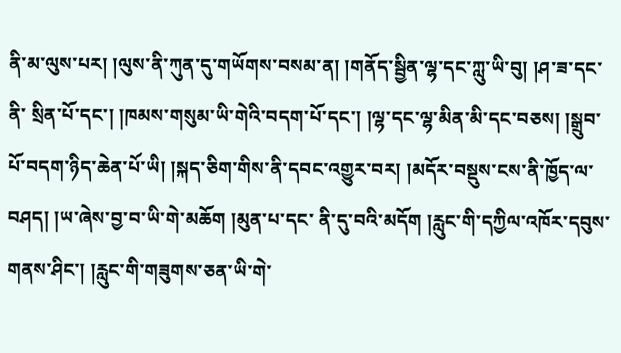ནི་མ་ལུས་པར། །ལུས་ནི་ཀུན་དུ་གཡོགས་བསམ་ན། །གནོད་སྦྱིན་ལྷ་དང་ཀླུ་ཡི་བུ། །ཤ་ཟ་དང་ནི་ སྲིན་པོ་དང་། །ཁམས་གསུམ་ཡི་གེའི་བདག་པོ་དང་། །ལྷ་དང་ལྷ་མིན་མི་དང་བཅས། །སྒྲུབ་པོ་བདག་ཉིད་ཆེན་པོ་ཡི། །སྐད་ཅིག་གིས་ནི་དབང་འགྱུར་བར། །མདོར་བསྡུས་ངས་ནི་ཁྱོད་ལ་བཤད། །ཡ་ཞེས་བྱ་བ་ཡི་གེ་མཆོག །མུན་པ་དང་ ནི་དུ་བའི་མདོག །རླུང་གི་དཀྱིལ་འཁོར་དབུས་གནས་ཤིང་། །རླུང་གི་གཟུགས་ཅན་ཡི་གེ་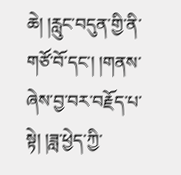ཆེ། །རླུང་བདུན་གྱི་ནི་གཙོ་བོ་དང་། །གནས་ཞེས་བྱ་བར་བརྗོད་པ་སྟེ། །ཟླ་ཕྱེད་ཀྱི་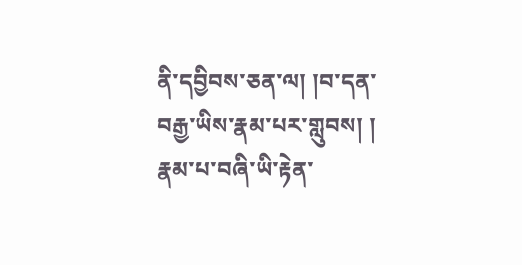ནི་དབྱིབས་ཅན་ལ། །བ་དན་བརྒྱ་ཡིས་རྣམ་པར་གླུབས། ། རྣམ་པ་བཞི་ཡི་རྟེན་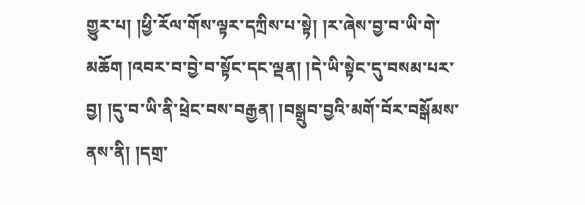གྱུར་པ། །ཕྱི་རོལ་གོས་ལྟར་དཀྲིས་པ་སྟེ། །ར་ཞེས་བྱ་བ་ཡི་གེ་མཆོག །འབར་བ་བྱེ་བ་སྟོང་དང་ལྡན། །དེ་ཡི་སྟེང་དུ་བསམ་པར་བྱ། །དུ་བ་ཡི་ནི་ཕྲེང་བས་བརྒྱན། །བསྒྲུབ་བྱའི་མགོ་བོར་བསྒོམས་ནས་ནི། །དགྲ་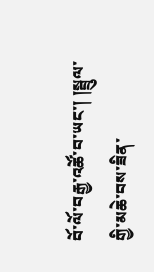བོ་ལོ་བརྒྱ་འཚོ་བ་ཡང་། །སྦྲུལ་གྱི་མཆེ་བས་ཟིན་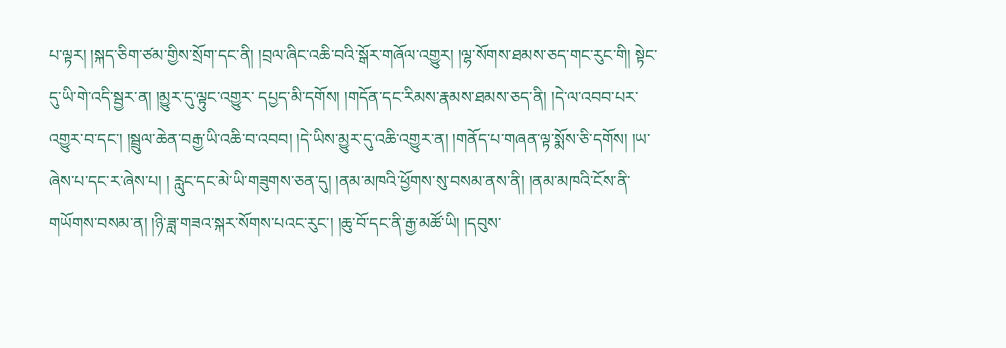པ་ལྟར། །སྐད་ཅིག་ཙམ་གྱིས་སྲོག་དང་ནི། །བྲལ་ཞིང་འཆི་བའི་སྒོར་གཞོལ་འགྱུར། །ལྷ་སོགས་ཐམས་ཅད་གང་རུང་གི། སྟེང་དུ་ཡི་གེ་འདི་སྦྱར་ན། །མྱུར་དུ་ལྟུང་འགྱུར་ དཔྱད་མི་དགོས། །གདོན་དང་རིམས་རྣམས་ཐམས་ཅད་ནི། །དེ་ལ་འབབ་པར་འགྱུར་བ་དང་། །སྦྲུལ་ཆེན་བརྒྱ་ཡི་འཆི་བ་འབབ། །དེ་ཡིས་མྱུར་དུ་འཆི་འགྱུར་ན། །གནོད་པ་གཞན་ལྟ་སྨོས་ཅི་དགོས། །ཡ་ཞེས་པ་དང་ར་ཞེས་པ། ། རླུང་དང་མེ་ཡི་གཟུགས་ཅན་དུ། །ནམ་མཁའི་ཕྱོགས་སུ་བསམ་ནས་ནི། །ནམ་མཁའི་ངོས་ནི་གཡོགས་བསམ་ན། །ཉི་ཟླ་གཟའ་སྐར་སོགས་པའང་རུང་། །ཆུ་བོ་དང་ནི་རྒྱ་མཚོ་ཡི། །དབུས་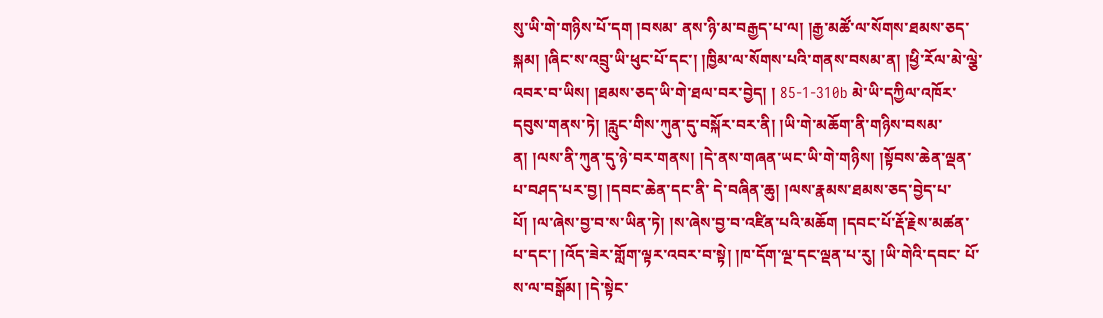སུ་ཡི་གེ་གཉིས་པོ་དག །བསམ་ ནས་ཉི་མ་བརྒྱད་པ་ལ། །རྒྱ་མཚོ་ལ་སོགས་ཐམས་ཅད་སྐམ། །ཞིང་ས་འབྲུ་ཡི་ཕུང་པོ་དང་། །ཁྱིམ་ལ་སོགས་པའི་གནས་བསམ་ན། །ཕྱི་རོལ་མེ་ལྕེ་འབར་བ་ཡིས། །ཐམས་ཅད་ཡི་གེ་ཐལ་བར་བྱེད། ། 85-1-310b མེ་ཡི་དཀྱིལ་འཁོར་དབུས་གནས་ཏེ། །རླུང་གིས་ཀུན་དུ་བསྐོར་བར་ནི། །ཡི་གེ་མཆོག་ནི་གཉིས་བསམ་ན། །ལས་ནི་ཀུན་དུ་ཉེ་བར་གནས། །དེ་ནས་གཞན་ཡང་ཡི་གེ་གཉིས། །སྟོབས་ཆེན་ལྡན་པ་བཤད་པར་བྱ། །དབང་ཆེན་དང་ནི་ དེ་བཞིན་ཆུ། །ལས་རྣམས་ཐམས་ཅད་བྱེད་པ་པོ། །ལ་ཞེས་བྱ་བ་ས་ཡིན་ཏེ། །ས་ཞེས་བྱ་བ་འཛིན་པའི་མཆོག །དབང་པོ་རྡོ་རྗེས་མཚན་པ་དང་། །འོད་ཟེར་གློག་ལྟར་འབར་བ་སྟེ། །ཁ་དོག་ལྔ་དང་ལྡན་པ་རུ། །ཡི་གེའི་དབང་ པོ་ས་ལ་བསྒོམ། །དེ་སྟེང་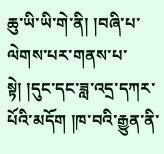ཆུ་ཡི་ཡི་གེ་ནི། །བཞི་པ་ལེགས་པར་གནས་པ་སྟེ། །དུང་དང་ཟླ་འདྲ་དཀར་པོའི་མདོག །ཁ་བའི་རྒྱུན་ནི་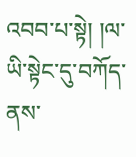འབབ་པ་སྟེ། །ལ་ཡི་སྟེང་དུ་བཀོད་ནས་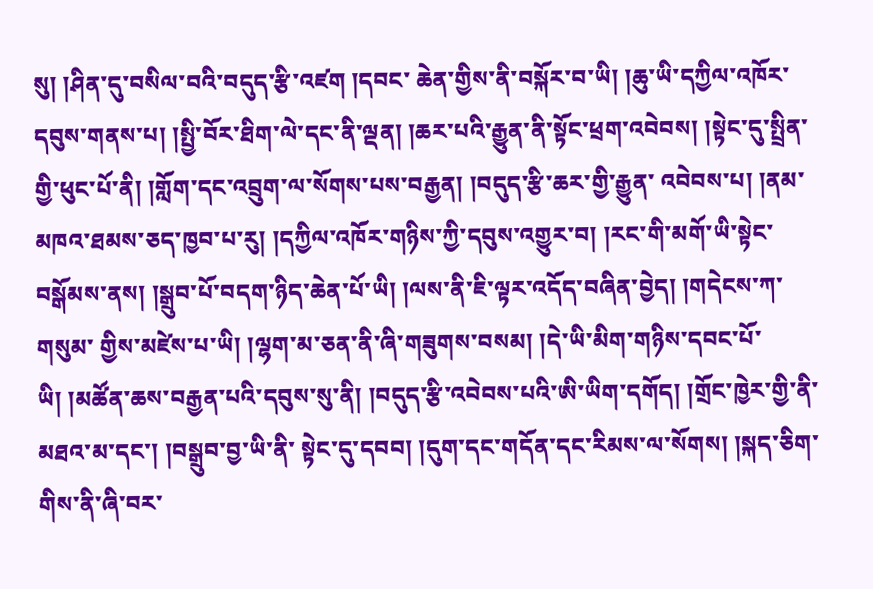སུ། །ཤིན་དུ་བསིལ་བའི་བདུད་རྩི་འཛག །དབང་ ཆེན་གྱིས་ནི་བསྐོར་བ་ཡི། །ཆུ་ཡི་དཀྱིལ་འཁོར་དབུས་གནས་པ། །སྤྱི་བོར་ཐིག་ལེ་དང་ནི་ལྡན། །ཆར་པའི་རྒྱུན་ནི་སྟོང་ཕྲག་འབེབས། །སྟེང་དུ་སྤྲིན་གྱི་ཕུང་པོ་ནི། །གློག་དང་འབྲུག་ལ་སོགས་པས་བརྒྱན། །བདུད་རྩི་ཆར་གྱི་རྒྱུན་ འབེབས་པ། །ནམ་མཁའ་ཐམས་ཅད་ཁྱབ་པ་རུ། །དཀྱིལ་འཁོར་གཉིས་ཀྱི་དབུས་འགྱུར་བ། །རང་གི་མགོ་ཡི་སྟེང་བསྒོམས་ནས། །སྒྲུབ་པོ་བདག་ཉིད་ཆེན་པོ་ཡི། །ལས་ནི་ཇི་ལྟར་འདོད་བཞིན་བྱེད། །གདེངས་ཀ་གསུམ་ གྱིས་མཛེས་པ་ཡི། །ལྷག་མ་ཅན་ནི་ཞི་གཟུགས་བསམ། །དེ་ཡི་མིག་གཉིས་དབང་པོ་ཡི། །མཚོན་ཆས་བརྒྱན་པའི་དབུས་སུ་ནི། །བདུད་རྩི་འབེབས་པའི་ཨི་ཡིག་དགོད། །གྲོང་ཁྱེར་གྱི་ནི་མཐའ་མ་དང་། །བསྒྲུབ་བྱ་ཡི་ནི་ སྟེང་དུ་དབབ། །དུག་དང་གདོན་དང་རིམས་ལ་སོགས། །སྐད་ཅིག་གིས་ནི་ཞི་བར་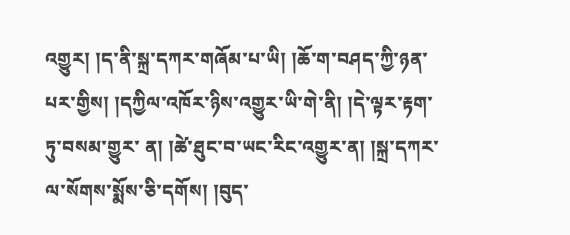འགྱུར། །ད་ནི་སྐྲ་དཀར་གཞོམ་པ་ཡི། །ཆོ་ག་བཤད་ཀྱི་ཉན་པར་གྱིས། །དཀྱིལ་འཁོར་ཉིས་འགྱུར་ཡི་གེ་ནི། །དེ་ལྟར་རྟག་ཏུ་བསམ་གྱུར་ ན། །ཚེ་ཐུང་བ་ཡང་རིང་འགྱུར་ན། །སྐྲ་དཀར་ལ་སོགས་སྨོས་ཅི་དགོས། །བུད་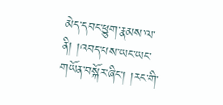མེད་དབང་ཕྱུག་རྣམས་ལ་ནི། །འབད་པས་ཡང་ཡང་གཡོན་བསྐོར་ཞིང་། །རང་གི་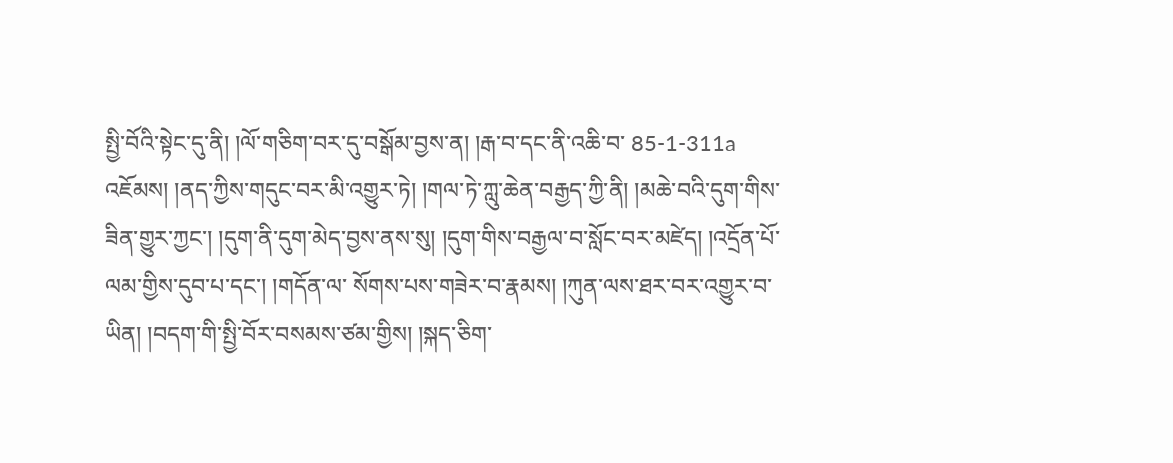སྤྱི་བོའི་སྟེང་དུ་ནི། །ལོ་གཅིག་བར་དུ་བསྒོམ་བྱས་ན། །རྒ་བ་དང་ནི་འཆི་བ་ 85-1-311a འཇོམས། །ནད་ཀྱིས་གདུང་བར་མི་འགྱུར་ཏེ། །གལ་ཏེ་ཀླུ་ཆེན་བརྒྱད་ཀྱི་ནི། །མཆེ་བའི་དུག་གིས་ཟིན་གྱུར་ཀྱང་། །དུག་ནི་དུག་མེད་བྱས་ནས་སུ། །དུག་གིས་བརྒྱལ་བ་སློང་བར་མཛེད། །འདྲོན་པོ་ལམ་གྱིས་དུབ་པ་དང་། །གདོན་ལ་ སོགས་པས་གཟེར་བ་རྣམས། །ཀུན་ལས་ཐར་བར་འགྱུར་བ་ཡིན། །བདག་གི་སྤྱི་བོར་བསམས་ཙམ་གྱིས། །སྐད་ཅིག་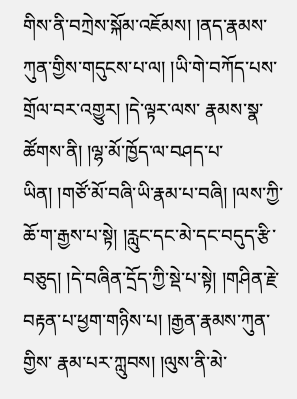གིས་ནི་བཀྲེས་སྐོམ་འཇོམས། །ནད་རྣམས་ཀུན་གྱིས་གདུངས་པ་ལ། །ཡི་གེ་བཀོད་པས་གྲོལ་བར་འགྱུར། །དེ་ལྟར་ལས་ རྣམས་སྣ་ཚོགས་ནི། །ལྷ་མོ་ཁྱོད་ལ་བཤད་པ་ཡིན། །གཙོ་མོ་བཞི་ཡི་རྣམ་པ་བཞི། །ལས་ཀྱི་ཆོ་ག་རྒྱས་པ་སྟེ། །རླུང་དང་མེ་དང་བདུད་རྩི་བཅུད། །དེ་བཞིན་དྲོད་ཀྱི་སྡེ་པ་སྟེ། །གཤིན་རྗེ་བརྟན་པ་ཕྱག་གཉིས་པ། །རྒྱན་རྣམས་ཀུན་གྱིས་ རྣམ་པར་ཀླུབས། །ལུས་ནི་མེ་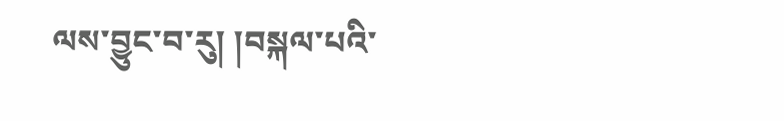ལས་བྱུང་བ་རུ། །བསྐལ་པའི་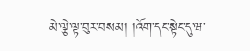མེ་ལྕེ་ལྟ་བུར་བསམ། །འོག་དང་སྟེང་དུ་ཝ་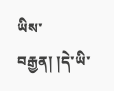ཡིས་བརྒྱན། །དེ་ཡི་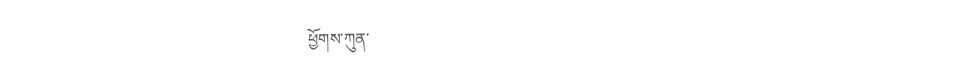ཕྱོགས་ཀུན་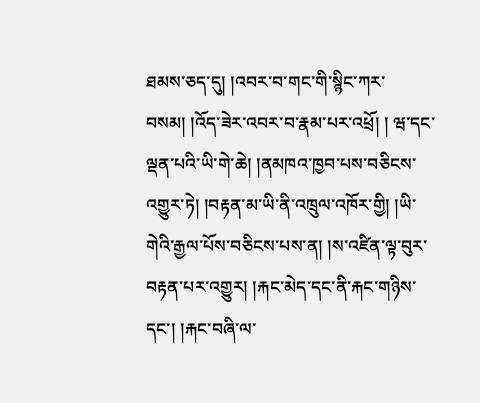ཐམས་ཅད་དུ། །འབར་བ་གང་གི་སྙིང་ཀར་བསམ། །འོད་ཟེར་འབར་བ་རྣམ་པར་འཕྲོ། ། ཝ་དང་ལྡན་པའི་ཡི་གེ་ཆེ། །ནམཁའ་ཁྱབ་པས་བཅིངས་འགྱུར་ཏེ། །བརྟན་མ་ཡི་ནི་འཁྲུལ་འཁོར་གྱི། །ཡི་གེའི་རྒྱལ་པོས་བཅིངས་པས་ན། །ས་འཛིན་ལྟ་བུར་བརྟན་པར་འགྱུར། །རྐང་མེད་དང་ནི་རྐང་གཉིས་དང་། །རྐང་བཞི་ལ་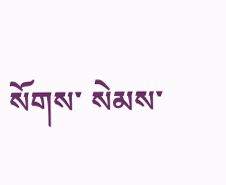སོགས་ སེམས་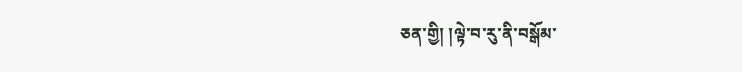ཅན་གྱི། །ལྟེ་བ་རུ་ནི་བསྒོམ་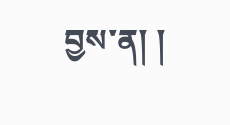བྱས་ན། །